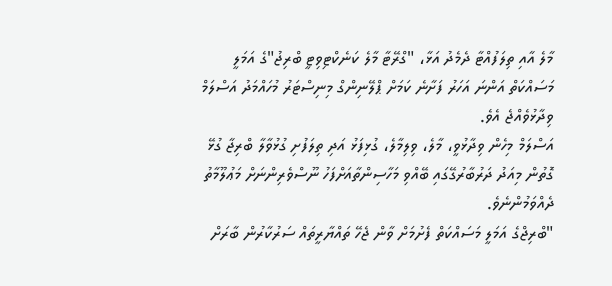މާލެ އާއި ތިލަފުއްޓާ ދެމެދު އަޅާ، "ގްރޭޓާ މާލެ ކަނެކްޓިވިޓީ ބްރިޖު"ގެ އަމަލީ މަސައްކަތް އަންނަ އަހަރު ފަށާނެ ކަމަށް ޕްލޭނިންގް މިނިސްޓަރު މުހައްމަދު އަސްލަމް ވިދާޅުވެއްޖެ އެވެ.
އަސްލަމް މިހެން ވިދާޅުވީ، މާލެ، ވިލިމާލެ، ގުޅިފަޅު އަދި ތިލަފުށި ގުޅުވާލާ ބްރިޖާ ގުޅޭ ގޮތުން މިއަދު ދަރުބާރުގޭގައި ބޭއްވި މަހާސިންތާއަށްފަހު ނޫސްވެރިންނަށް މަޢުލޫމާތު ދެއްވަމުންނެވެ.
"ބްރިޖްގެ އަމަލީ މަސައްކަތް ފެށުމަށް ވާން ޖެހޭ ތައްޔާރީތައް ސަރުކާރުން ބާރަށް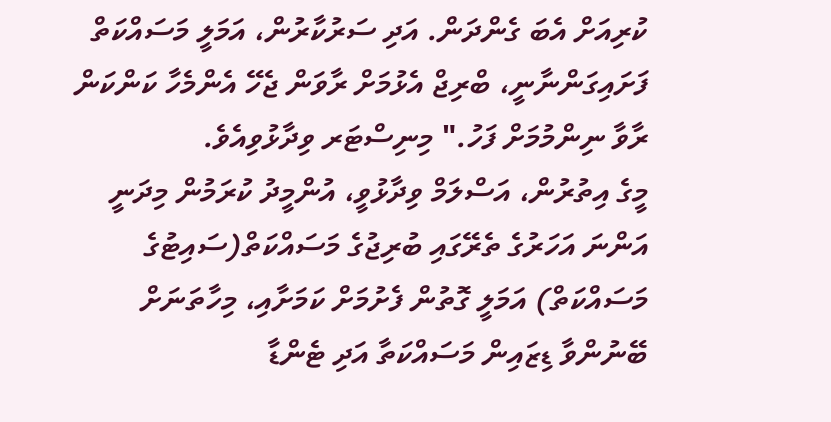ކުރިއަށް އެބަ ގެންދަން. އަދި ސަރުކާރުން، އަމަލީ މަސައްކަތް ފަށައިގަންނާނީ، ބްރިޖް އެޅުމަށް ރާވަން ޖެހޭ އެންމެހާ ކަންކަން ރާވާ ނިންމުމަށް ފަހު." މިނިސްޓަރ ވިދާޅުވިއެވެ.
މީގެ އިތުރުން، އަސްލަމް ވިދާޅުވީ، އުންމީދު ކުރަމުން މިދަނީ އަންނަ އަހަރުގެ ތެރޭގައި ބުރިޖުގެ މަސައްކަތް(ސައިޓުގެ މަސައްކަތް) އަމަލީ ގޮތުން ފެށުމަށް ކަމަށާއި، މިހާތަނަށް ބޭނުންވާ ޑިޒައިން މަސައްކަތާ އަދި ޓެންޑާ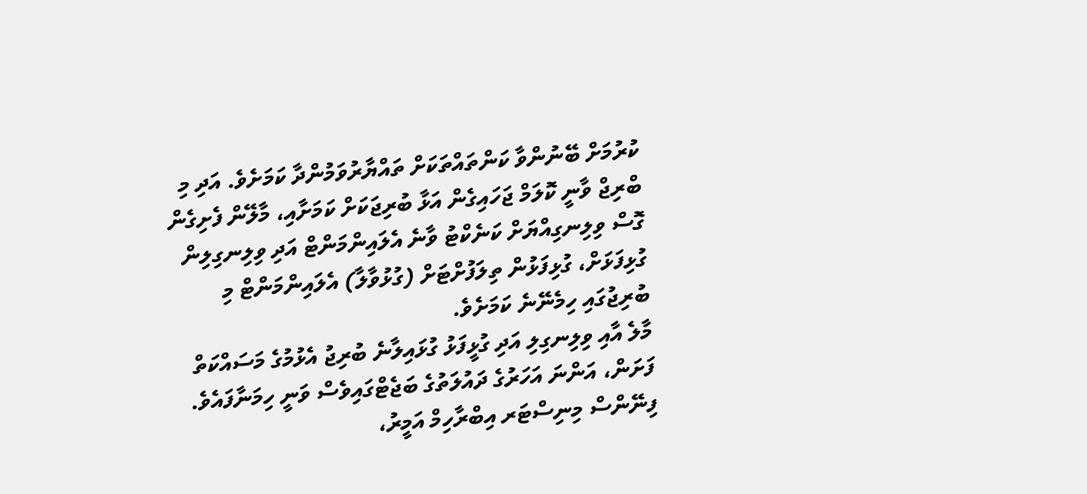ކުރުމަށް ބޭނުންވާ ކަންތައްތަކަށް ތައްޔާރުވަމުންދާ ކަމަށެވެ. އަދި މި ބްރިޖް ވާނީ ކޮލަމް ޖަހައިގެން އަޅާ ބުރިޖަކަށް ކަމަށާއި، މާލޭން ފެށިގެން ގޮސް ވިލިނގިއްޔަށް ކަނެކްޓު ވާނެ އެލައިންމަންޓް އަދި ވިލިނގިލިން ގުޅިފަޅަށް، ގުޅިފަޅުން ތިލަފުށްޓަށް (ގުޅުވާލާ) އެލައިންމަންޓް މި ބުރިޖުގައި ހިމެނޭނެ ކަމަށެވެ.
މާލެ އާއި ވިލިނގިލި އަދި ގުޅީފަޅު ގުޅައިލާނެ ބުރިޖު އެޅުމުގެ މަސައްކަތް ފަށަން، އަންނަ އަހަރުގެ ދައުލަތުގެ ބަޖެޓްގައިވެސް ވަނީ ހިމަނާފައެވެ.
ފިނޭންސް މިނިސްޓަރ އިބްރާހިމް އަމީރު،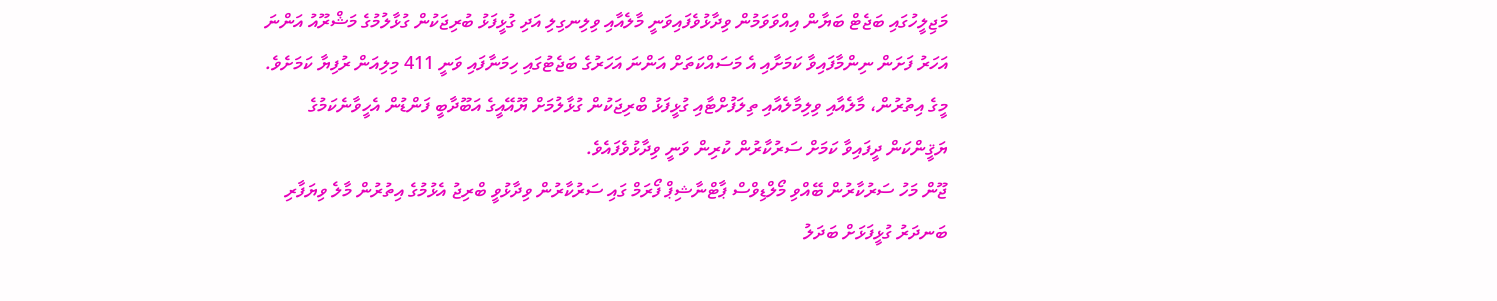މަޖިލީހުގައި ބަޖެޓް ބަޔާން އިއްވަވަމުން ވިދާޅުވެފައިވަނީ މާލެއާއި ވިލިނގިލި އަދި ގުޅީފަޅު ބުރިޖަކުން ގުޅާލުމުގެ މަޝްރޫއު އަންނަ އަހަރު ފަށަން ނިންމާފައިވާ ކަމަށާއި އެ މަސައްކަތަށް އަންނަ އަހަރުގެ ބަޖެޓުގައި ހިމަނާފައި ވަނީ 411 މިލިއަން ރުފިޔާ ކަމަށެވެ. މީގެ އިތުރުން، މާލެއާއި ވިލިމާލެއާއި ތިލަފުށްޓާއި ގުޅީފަޅު ބްރިޖަކުން ގުޅާލުމަށް ޔޫއޭއީގެ އަބޫދާބީ ފަންޑުން އެހީވާނެކަމުގެ ޔަޤީންކަން ދީފައިވާ ކަމަށް ސަރުކާރުން ކުރިން ވަނީ ވިދާޅުވެފައެވެ.
ޖޫން މަހު ސަރުކާރުން ބޭއްވި މޯލްޑިވްސް ޕާޓްނާޝިޕް ފޯރަމް ގައި ސަރުކާރުން ވިދާޅުވީ ބްރިޖު އެޅުމުގެ އިތުރުން މާލެ ވިޔަފާރި ބަނދަރު ގުޅީފަޅަށް ބަދަލު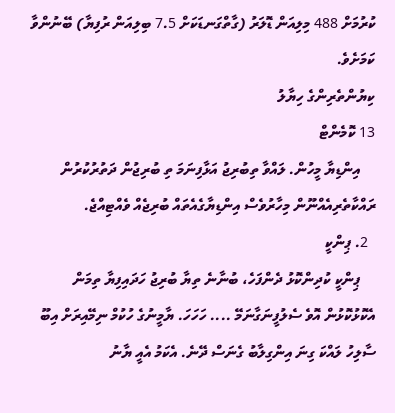ކުރުމަށް 488 މިލިއަން ޑޮލަރު (ގާތްގަނޑަކަށް 7.5 ބިލިއަން ރުފިޔާ) ބޭނުންވާ ކަމަށެވެ.
ކިޔުންތެރިންގެ ހިޔާލު
13 ކޮމެންޓް
    އިންޑިޔާ މީހުން. ލައްވާ ތިބުރިޖު އަޅާފިނަމަ ތި ބުރިޖުން ދަތުރުކުރުން ރައްކާތެރިއެއްނޫން މިހާރުވެސް އިންޑިޔާގެއެތައް ބުރިޖެއް ވެއްޓިއްޖެ.
  2. ޕިންކީ
    ޕިންކީ ކުދިންކޮޅު ދެންފަހެ، ބުނާނެ ތިޔާ ބުރިޖު ހަދައިފިޔާ ތިމަން އެކޮޅުކޮޅުން އޮވެ ސެލުފީނަގާނަމޭ .... ހަހަހަ. ޔާމީނުގެ ހުކުމް ނިމޭއިރަށް އިބޫ ސާލިހު ލައްކަ ގިނަ އިންގިލާބު ގެނަސް ދޭނެ. އެކަމު އެއީ ޔާނު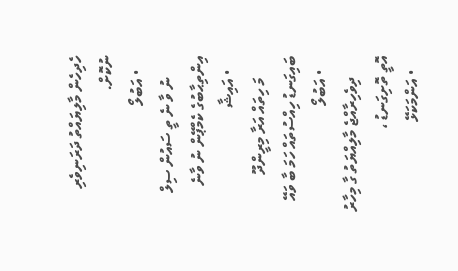ހެދިހެން މާލިޔައްތު ދަރަނިވެރި ނުކޮށް.
    • އަބުލޯ
      ނު ވާ ނެ ތީ ސައުން ސިލް އިންތިޙާބުގެ ކެމްޕޭން ނު ވާނެ
    • އައިޝާ
      މަ ހިތައް އަރާ މިރީންދޫ ބައިގަނޑު ހިއްސުތައް ހަމަ ބާ ވައޭ
    • އަބުލޯ
      ދިވެހިރާއްޖެ މާލިއްޔަތު ގާ މިހާރު އޮތީ ތޮށިގަނޑު ،
    • އަންމަކަޅޭ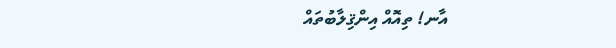އާނ! ތިއޮއް އިންޤިލާބުތައް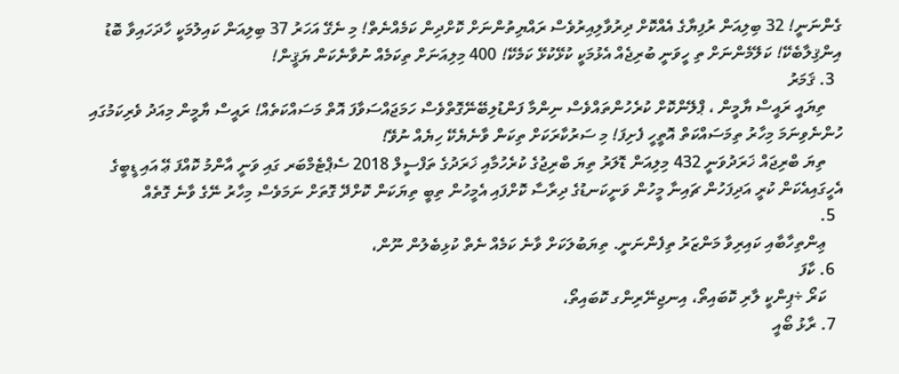ގެންނަނީ! 32 ބިލިއަން ރުފިޔާގެ އެއްކޮށް ދިރުވާލިއިރުވެސް ރައްޔިތުންނަށް ކޮށްދިން ކަމެއްނެތް! މި ނެގޭ އަހަރު 37 ބިލިއަން ކައިލުމަކީ ހާދަހައިވާ ބޮޑު އިންޤިލާބެކޭ! ކަލޭމެންނަށް ތި ހީވަނީ ބުރިޖެއް އެޅުމަކީ ކުޅޭކުޅޭ ކަމެކޭ! 400 މިލިއަނަށް ތިކަމެއް ނުވާނެކަން ޔަޤީން!
  3. ޤަމަރު
    ތިޔައީ ރައީސް ޔާމީން ، ޕްލޭންކޮށް ކުރެހުންތައްވެސް ނިންމާ ފަންޑުލިބޭނޭގޮތްވެސް ހަމަޖައްސަވާފަ އޮތް މަސައްކަތެއް! ރައީސް ޔާމީން މިއަދު ވެރިކަމުގައި ހުންނެވިނަމަ މިހާރު ތިމަސައްކަތް އޮތީހީ ފެށިފަ! މި ސަރުކާރަކަށް ތިކަން ވާނެޔެކޭ ހިޔެއް ނުވޭ!
    ތިޔަ ބްރިޖައް ޚަރަދުވަނީ 432 މިލިއަން ޑޮލަރު ތިޔަ ބްރިޖުގެ ކުރެހުމާއި ޚަރަދުގެ ތަފްސީލް 2018 ސެޕްޓެމްބަރ ގައި ވަނީ އާންމު ކޮއްފަ ޢޭ އައި ޑީބީގެ އެހީގައިއެކަން ކުރީ އަދިފަހުން ޗައިނާ މީހުން ވަނީކަނޑުގެ ދިރާސާ ކޮށްފައި އެމީހުން ތިބީ ތިޔަކަން ކޮށްދޭ ގޮތަށް ނަމަވެސް މިހާރު ނޭގެ ވާނެ ގޮތެއް
  5.
    ޢިންތިހާބާއި ކައިރިވާ މަންޒަރު ތިފެންނަނީ. ތިޔަބުލަކަށް ވާނެ ކަމެއް ނެތް ކުޅިބެލުން ނޫން،
  6. ކާފަ
    ކަރޯ ÷ޕިންކީ ލާރި ކޮބައިތޯ، އިނޖިނޭރިންގ ކޮބައިތޯ،
  7. ރާޅު ބޯއީ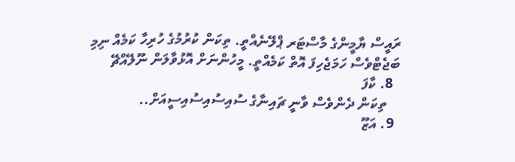ރައީސް ޔާމީންގެ މާސްޓަރ ޕްލޭނެއްތީ. ތިކަން ކުރުމުގެ ހުރިހާ ކަމެއް ނިމި ބަޖެޓްވެސް ހަމަޖެހިފަ އޮތް ކަމެއްތީ. މީހުންނަށް އޮޅުވާލަން ނޫލޭއްޗޭ
  8. ކާފަ
    ތިކަން ދެންވެސް ވާނީ ޗައިނާގެ ސުއިސުއިސުއިސީއަށް..
  9. އަޒޫ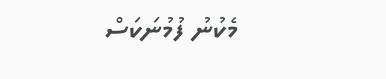މެކުނު ފުމުނަކަސް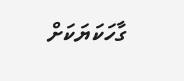ގާހަކަޔަކަށް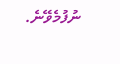ނުފުމެވޭނެ.